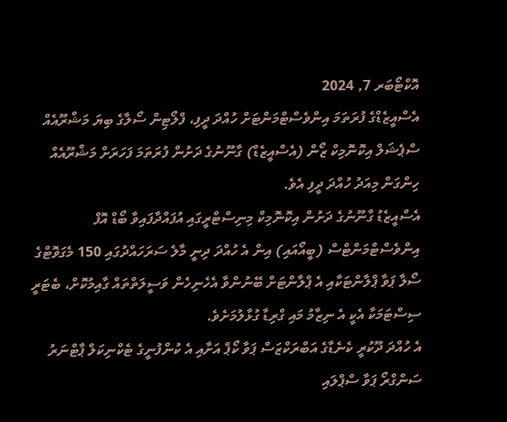އޮކްޓޯބަރ 7, 2024
އެސްއީޒެޑްގެ ފުރަތަމަ އިންވެސްޓްމަންޓަށް ހުއްދަ ދީފި، ފްލޯޓިން ސޯލާގެ ބިޔަ މަޝްރޫއެއް
ސްޕެޝަލް އިކޮނޮމިކް ޒޯން (އެސްއީޒެޑް) ގާނޫނުގެ ދަށުން ފުރަތަމަ ފަހަރަށް މަޝްރޫއެއް ހިންގަން މިއަދު ހުއްދަ ދީފި އެވެ.
އެސްއީޒެޑު ގާނޫނުގެ ދަށުން އިކޮނޮމިކް މިނިސްޓްރީގައި އުފައްދާފައިވާ ބޯޑް އޮފް އިންވެސްޓްމަންޓްސް (ބީއޯއައި) އިން އެ ހުއްދަ ދިނީ މާލެ ސަރަހައްދުގައި 150 މެގަވޮޓްގެ ސޯލާ ޕަވާ ޕްލާންޓަކާއި އެ ޕްލާންޓަށް ބޭނުންވާ އެހެނިހެން ވަސީލަތްތައް ގާއިމުކޮށް، ބެޓަރީ ސިސްޓަމަކާ އެކީ އެ ނިޒާމު މައި ގްރިޑާ ގުޅާލުމަށެވެ.
އެ ހުއްދަ ދޫކުރީ ކެނެޑާގެ އަބްރަކްޒަސް ޕަވާ ކޯޕް އަށާއި އެ ކުންފުނީގެ ޓެކްނިކަލް ޕާޓްނަރު ސަންގްރޯ ޕަވާ ސްޕްލައި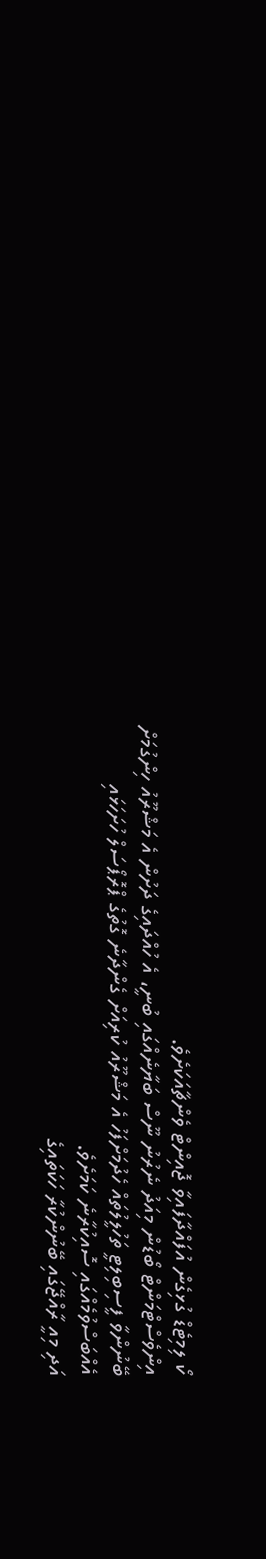ކޯ ލިމިޓެޑް ގުޅިގެން އުފައްދާފައިވާ ޖޮއިންޓް ވެންޗާއަކަށެވެ.
އިންވެސްޓްމަންޓް ބޯޑުން މިއަދު ނެރުނު ނޫސް ބަޔާނެއްގައި ބުނީ، އެ ހުއްދައިގެ ދަށުން އެ މަޝްރޫއު ހިންގުމަށް ބޭނުންވާ ފީސިބިލިޓީ ތަހުލީލުތައް ހެދުމަށްފަހު އެ މަޝްރޫއު ކުރިއަށް ގެންދާނެ ގޮތުގެ ޕްރޮޕޯސަލް ހުށަހަޅައި އެއްބަސްވުމެއްގައި ސޮއިކުރާނެ ކަމަށެވެ.
އަދި މިއީ ރާއްޖޭގައި ބޭނުންކުރާ ހަކަތައިގެ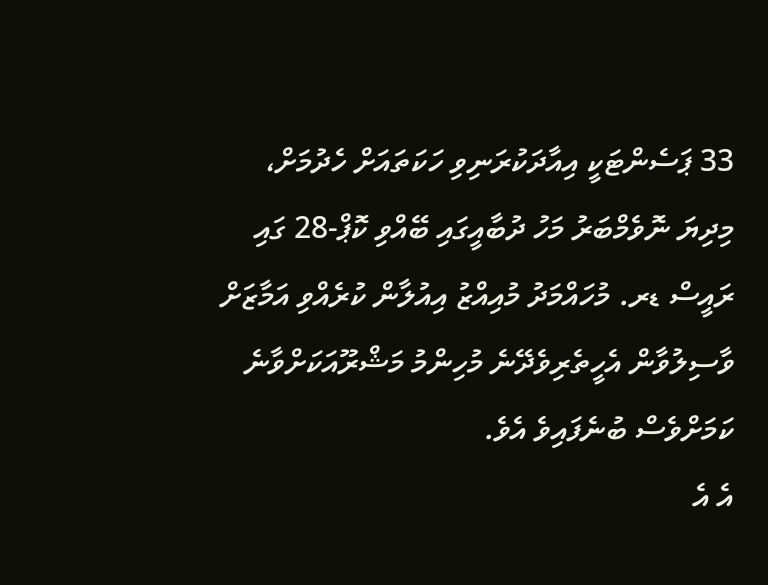33 ޕަސެންޓަކީ އިއާދަކުރަނިވި ހަކަތައަށް ހެދުމަށް، މިދިޔަ ނޮވެމްބަރު މަހު ދުބާއީގައި ބޭއްވި ކޮޕް-28 ގައި ރައީސް ޑރ. މުހައްމަދު މުއިއްޒު އިއުލާން ކުރެއްވި އަމާޒަށް ވާސިލުވާން އެހީތެރިވެދޭނެ މުހިންމު މަޝްރޫއަކަށްވާނެ ކަމަށްވެސް ބުނެފައިވެ އެވެ.
އެ އެ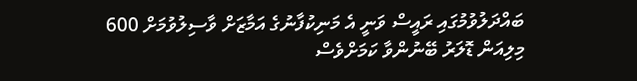ބައްދަލުވުމުގައި ރައީސް ވަނީ އެ މަނިކުފާނުގެ އަމާޒަށް ވާސިލުވުމަށް 600 މިލިއަން ޑޮލަރު ބޭނުންވާ ކަމަށްވެސް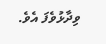ވިދާޅުވެފަ އެވެ.